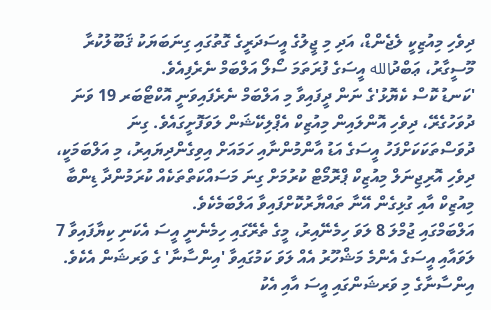ދިވެހި މިއުޒިކީ ލެޖެންޑް، އަދި މި ޖީލުގެ އީސަދަރީގެ ގޮތުގައި ގިނަބަޔަކު ޤަބޫލުކުރާ މޫސީގާރު، ޢަބްދުالله އީސަގެ ފުރަތަމަ ސޯލޯ އަލްބަމް ނެރެފިއެވެ.
'ކަނޑު ކޮސް ކެޔޮޅު'ގެ ނަން ދީފައިވާ މި އަލްބަމް ނެރެފައިވަނީ އޮކްޓޯބަރ 19 ވަނަ ދުވަހުގެރޭ، ދިވެހި އޮންލައިން މިއުޒިކް އެޕްލިކޭޝަން ލަވަފޮށީގައެވެ. ގިނަ ދުވަސްތަކަކަށްފަހު އީސަގެ އަޑު އާންމުންނާއި ހަމައަށް އިވިގެންދިޔައިރު، މި އަލްބަމަކީ، ދިވެހި އޮރިޖިނަލް މިއުޒިކް ޕްރޮމޯޓް ކުރުމަށް ގިނަ މަސައްކަތްތަކެއް ކުރަމުންދާ ޑިންބާ މިއުޒިކް އާއި ގުޅިގެން އޭނާ ތައްޔާރުކޮށްފައިވާ އަލްބަމެކެވެ.
އަލްބަމްގައި ޖުމްލަ 8 ލަވަ ހިމެނޭއިރު، މީގެ ތެރޭގައި ހިމެނެނީ އީސަ އެކަނި ކިޔާފައިވާ 7 ލަވައާއި އީސަގެ އެންމެ މަޝްހޫރު އެއް ލަވަ ކަމުގައިވާ 'އިންސާނާ' ގެ ވަރޝަން އެކެވެ. އިންސާނާގެ މި ވަރޝަންގައި އީސަ އާއި އެކު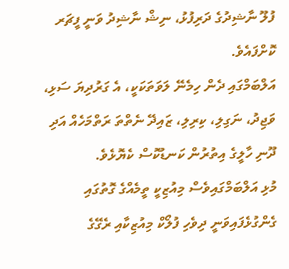ފުލޫ ނާޝިދުގެ ދަރިފުޅު، ނިޝް ނާޝިދު ވަނީ ފީޗަރ ކޮށްފައެވެ.
އަލްބަމްގައި ދެން ހިމެނޭ ލަވަތަކަކީ، އެ ގަރުދިޔަ ސަޅި، ވަޖިދު، ނަގިލި، ކިރިލި، ޒައިދޭ ނެތްތަ ރަތްމަހެއް އަދި ދޫނި ހާލީގެ އިތުރުން ކަނޑުކޮސް ކެޔޮޅެވެ.
މުޅި އަލްބަމްގައިވެސް މިއުޒިކީ ތީމެއްގެ ގޮތުގައި ގެންގުޅެފައިވަނީ ދިވެހި ފުލޯކް މިއުޒިކާއި ރެގޭގެ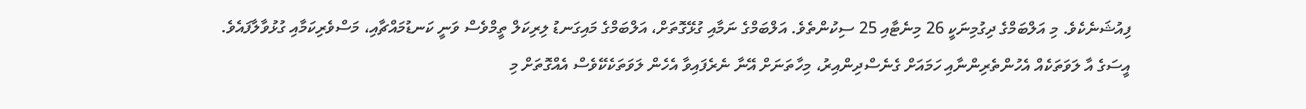ފިއުޝަނެކެވެ. މި އަލްބަމްގެ ދިގުމިނަކީ 26 މިނެޓާއި 25 ސިކުންތެވެ. އަލްބަމްގެ ނަމާއި ގުޅޭގޮތަށް، އަލްބަމްގެ މައިގަނޑު ލިރިކަލް ތީމްވެސް ވަނީ ކަނޑުމައްޗާއި، މަސްވެރިކަމާއި ގުޅުވާލާފައެވެ.
އީސަގެ އާ ލަވަތަކެއް އެހުންތެރިންނާއި ހަމައަށް ގެނެސްދިންއިރު، މިހާތަނަށް އޭނާ ނެރެފައިވާ އެހެން ލަވަތަކެކޭވެސް އެއްގޮތަށް މި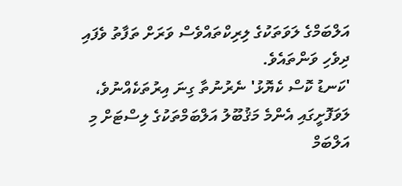އަލްބަމްގެ ލަވަތަކުގެ ލިރިކްތައްވެސް ވަރަށް ތަފާތު ވެފައި ދިވެހި ވަންތައެވެ.
'ކަނޑު ކޮސް ކެޔޮޅު' ނެރުނުތާ ގިނަ އިރުތަކެއްނުވެ، ލަވަފޮށީގައި އެންމެ މަޤުބޫލު އަލްބަމްތަކުގެ ލިސްޓަށް މި އަލްބަމް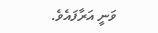ވަނީ އަރާފައެވެ.